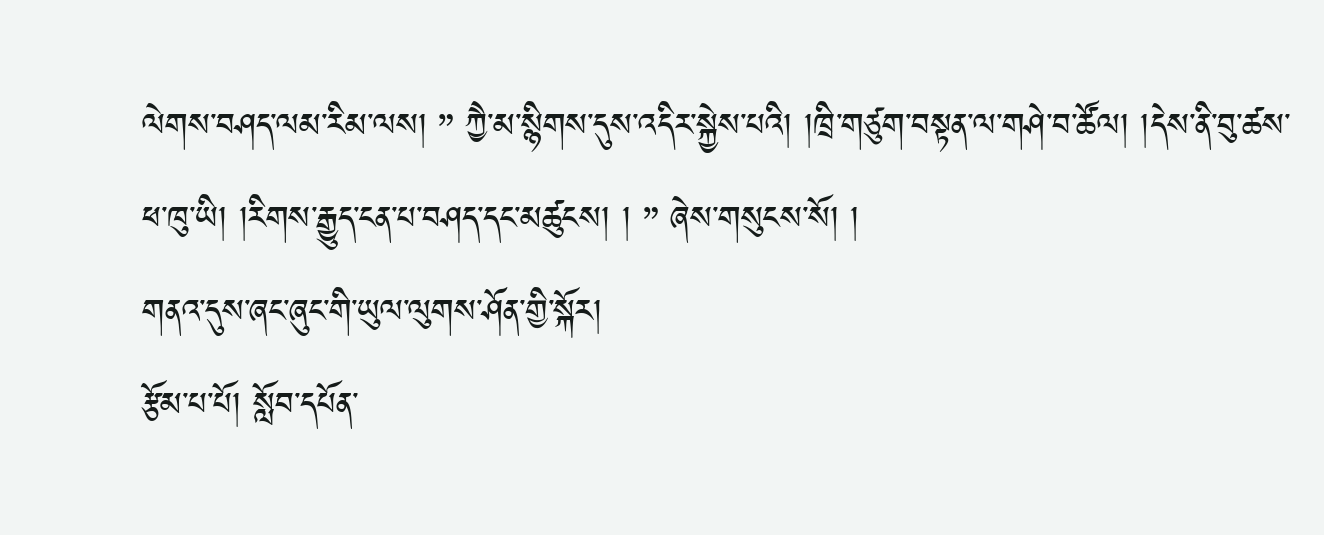ལེགས་བཤད་ལམ་རིམ་ལས། ” ཀྱཻ་མ་སྙིགས་དུས་འདིར་སྐྱེས་པའི། །ཁྲི་གཙུག་བསྟན་ལ་གཤེ་བ་ཚོལ། །དེས་ནི་བུ་ཚས་ཕ་ཁུ་ཡི། །རིགས་རྒྱུད་ངན་པ་བཤད་དང་མཚུངས། ། ” ཞེས་གསུངས་སོ། །
གནའ་དུས་ཞང་ཞུང་གི་ཡུལ་ལུགས་ཤོན་གྱི་སྐོར།
རྩོམ་པ་པོ། སློབ་དཔོན་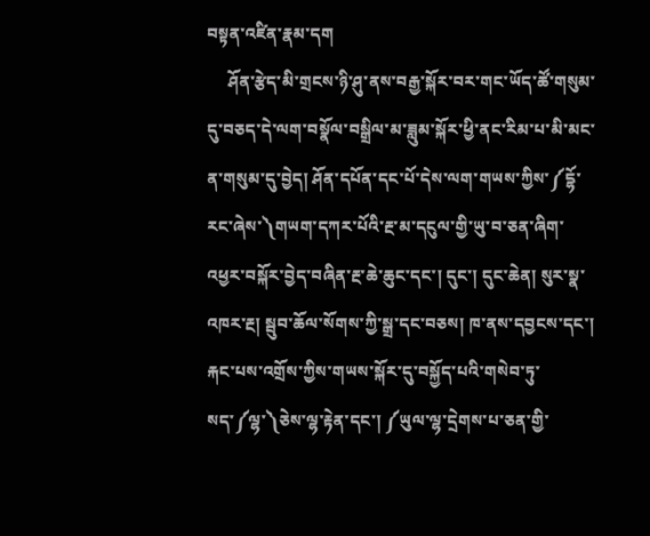བསྟན་འཛིན་རྣམ་དག
     ཤོན་རྩེད་མི་གྲངས་ཉི་ཤུ་ནས་བརྒྱ་སྐོར་བར་གང་ཡོད་ཚོ་གསུམ་དུ་བཅད་དེ་ལག་བསྣོལ་བསྒྲིལ་མ་ཟླུམ་སྐོར་ཕྱི་ནང་རིམ་པ་མི་མང་ན་གསུམ་དུ་བྱེད། ཤོན་དཔོན་དང་པོ་དེས་ལག་གཡས་ཀྱིས་༼དྷོ་རང་ཞེས་༽གཡག་དཀར་པོའི་རྔ་མ་དངུལ་གྱི་ཡུ་བ་ཅན་ཞིག་འཕྱར་བསྐོར་བྱེད་བཞིན་རྔ་ཆེ་ཆུང་དང་། དུང་། དུང་ཆེན། སུར་སྣ་འཁར་རྔ། སྦུབ་ཆོལ་སོགས་ཀྱི་སྒྲ་དང་བཅས། ཁ་ནས་དབྱངས་དང་། རྐང་པས་འགྲོས་ཀྱིས་གཡས་སྐོར་དུ་བསྐྱོད་པའི་གསེབ་ཏུ་སད་༼ལྷ་༽ཅེས་ལྷ་རྟེན་དང་། ༼ཡུལ་ལྷ་དྲེགས་པ་ཅན་གྱི་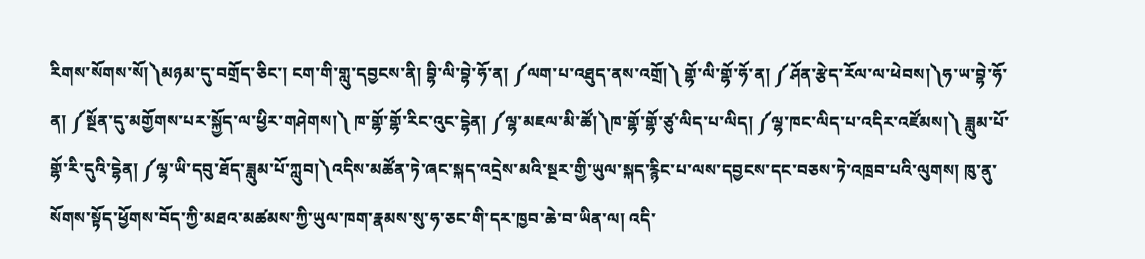རིགས་སོགས་སོ།༽མཉམ་དུ་བགྲོད་ཅིང་། ངག་གི་གླུ་དབྱངས་ནི། བྷི་ལི་བྷེ་ཧོ་ན། ༼ལག་པ་འཐུད་ནས་འགྲོ།༽ གྷོ་ལི་གྷོ་ཧོ་ན། ༼ཤོན་རྩེད་རོལ་ལ་ཕེབས།༽ཧ་ཡ་བྷེ་ཧོ་ན། ༼སྔོན་དུ་མགྱོགས་པར་སྐྱོད་ལ་ཕྱིར་གཤེགས།༽ ཁ་གྷོ་གྷོ་རིང་འུང་དྷེན། ༼ལྷ་མཇལ་མི་ཚོ།༽ཁ་གྷོ་གྷོ་ཙུ་ལིད་པ་ལིད། ༼ལྷ་ཁང་ལིད་པ་འདིར་འཛོམས།༽ ཟླུམ་པོ་གྷོ་རི་དུའི་དྷེན། ༼ལྷ་ཡི་དབུ་ཐོད་ཟླུམ་པོ་ཀླུབ།༽འདིས་མཚོན་ཏེ་ཞང་སྐད་འདྲེས་མའི་སྔར་གྱི་ཡུལ་སྐད་རྙིང་པ་ལས་དབྱངས་དང་བཅས་ཏེ་འཁྲབ་པའི་ལུགས། ཁུ་ནུ་སོགས་སྟོད་ཕྱོགས་བོད་ཀྱི་མཐའ་མཚམས་ཀྱི་ཡུལ་ཁག་རྣམས་སུ་ཧ་ཅང་གི་དར་ཁྱབ་ཆེ་བ་ཡིན་ལ། འདི་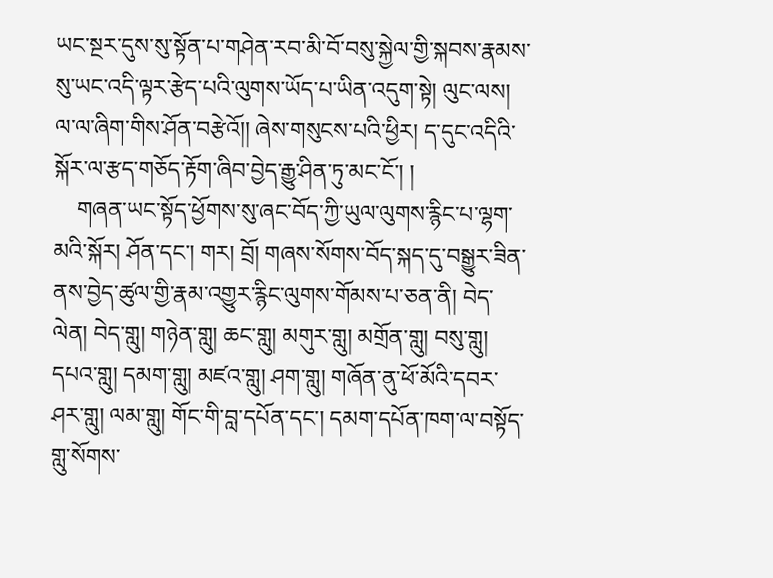ཡང་སྔར་དུས་སུ་སྟོན་པ་གཤེན་རབ་མི་བོ་བསུ་སྐྱེལ་གྱི་སྐབས་རྣམས་སུ་ཡང་འདི་ལྟར་རྩེད་པའི་ལུགས་ཡོད་པ་ཡིན་འདུག་སྟེ། ལུང་ལས། ལ་ལ་ཞིག་གིས་ཤོན་བརྩེའོ།། ཞེས་གསུངས་པའི་ཕྱིར། ད་དུང་འདིའི་སྐོར་ལ་རྩད་གཅོད་རྟོག་ཞིབ་བྱེད་རྒྱུ་ཤིན་ཏུ་མང་ངོ་། །
    གཞན་ཡང་སྟོད་ཕྱོགས་སུ་ཞང་བོད་ཀྱི་ཡུལ་ལུགས་རྙིང་པ་ལྷག་མའི་སྐོར། ཤོན་དང་། གར། བྲོ། གཞས་སོགས་བོད་སྐད་དུ་བསྒྱུར་ཟིན་ནས་བྱེད་ཚུལ་གྱི་རྣམ་འགྱུར་རྙིང་ལུགས་གོམས་པ་ཅན་ནི། བེད་ལེན། བེད་གླུ། གཉེན་གླུ། ཆང་གླུ། མགུར་གླུ། མགྲོན་གླུ། བསུ་གླུ། དཔའ་གླུ། དམག་གླུ། མཛའ་གླུ། ཤག་གླུ། གཞོན་ནུ་ཕོ་མོའི་དབར་ཤར་གླུ། ལམ་གླུ། གོང་གི་བླ་དཔོན་དང་། དམག་དཔོན་ཁག་ལ་བསྟོད་གླུ་སོགས་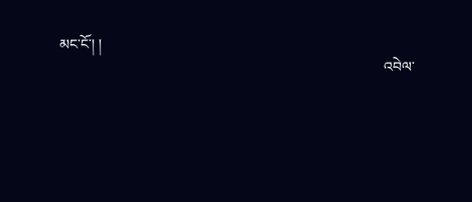མང་ངོ་། །
                                                                                         འབེལ་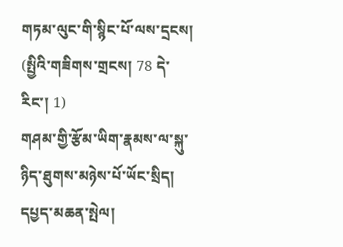གཏམ་ལུང་གི་སྙིང་པོ་ལས་དྲངས།
(སྤྱིའི་གཟིགས་གྲངས། 78 དེ་རིང་། 1)
གཤམ་གྱི་རྩོམ་ཡིག་རྣམས་ལ་སྐུ་ཉིད་ཐུགས་མཉེས་པོ་ཡོང་སྲིད།
དཔྱད་མཆན་སྤེལ།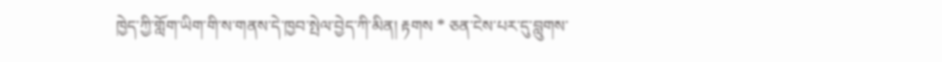ཁྱེད་ཀྱི་གློག་ཡིག་གི་ས་གནས་དེ་ཁྱབ་སྤེལ་བྱེད་ཀི་མིན། རྟགས * ཅན་ངེས་པར་དུ་བླུགས་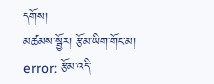དགོས།
མཚམས་སྦྱོར། རྩོམ་ཡིག་གོང་མ།
error: རྩོམ་འདི་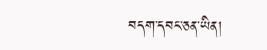བདག་དབང་ཅན་ཡིན།